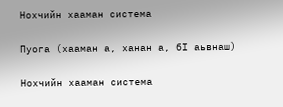Нохчийн хааман система

Пуога (хааман а, ханан а, бӀ аьвнаш)

Нохчийн хааман система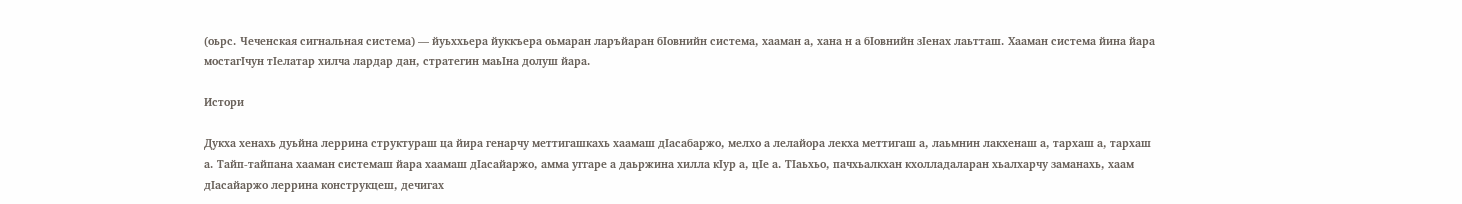(оьрс. Чеченская сигнальная система) — йуьххьера йуккъера оьмаран ларъйаран бӀовнийн система, хааман а, хана н а бӀовнийн зӀенах лаьтташ. Хааман система йина йара мостагӀчун тӀелатар хилча лардар дан, стратегин маьӀна долуш йара.

Истори

Дукха хенахь дуьйна леррина структураш ца йира генарчу меттигашкахь хаамаш дӀасабаржо, мелхо а лелайора лекха меттигаш а, лаьмнин лакхенаш а, тархаш а, тархаш а. Тайп-тайпана хааман системаш йара хаамаш дӀасайаржо, амма уггаре а даьржина хилла кӀур а, цӀе а. ТӀаьхьо, пачхьалкхан кхолладаларан хьалхарчу заманахь, хаам дӀасайаржо леррина конструкцеш, дечигах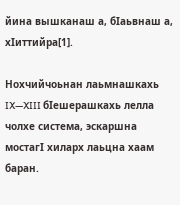йина вышканаш а, бӀаьвнаш а, хӀиттийра[1].

Нохчийчоьнан лаьмнашкахь IX—XIII бӀешерашкахь лелла чолхе система, эскаршна мостагӀ хиларх лаьцна хаам баран.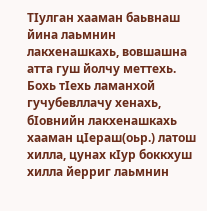ТӀулган хааман баьвнаш йина лаьмнин лакхенашкахь, вовшашна атта гуш йолчу меттехь. Бохь тӀехь ламанхой гучубевллачу хенахь, бӀовнийн лакхенашкахь хааман цӀераш(оьр.) латош хилла, цунах кӀур боккхуш хилла йерриг лаьмнин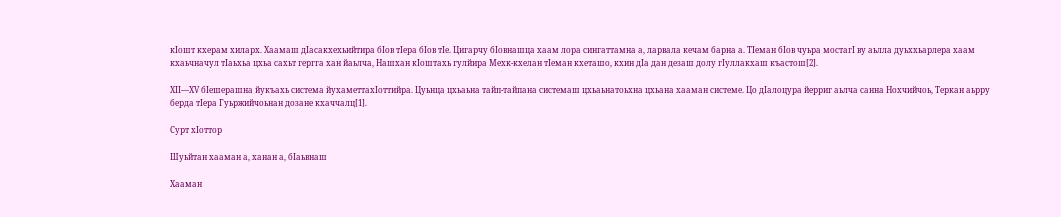кӀошт кхерам хиларх. Хаамаш дӀасакхехьийтира бӀов тӀера бӀов тӀе. Цигарчу бӀовнашца хаам лора сингаттамна а, ларвала кечам барна а. ТӀеман бӀов чуьра мостагӀ ву аьлла дуьххьарлера хаам кхаьчначул тӀаьхьа цхьа сахьт гергга хан йаьлча, Нашхан кӀоштахь гулйира Мехк-кхелан тӀеман кхеташо, кхин дӀа дан дезаш долу гӀуллакхаш къастош[2].

XII—XV бӀешерашна йукъахь система йухаметтахӀоттийра. Цуьнца цхьаьна тайп-тайпана системаш цхьаьнатоьхна цхьана хааман системе. Цо дӀалоцура йерриг аьлча санна Нохчийчоь, Теркан аьрру берда тӀера Гуьржийчоьнан дозане кхаччалц[1].

Сурт хӀоттор

Шуьйтан хааман а, ханан а, бӀаьвнаш

Хааман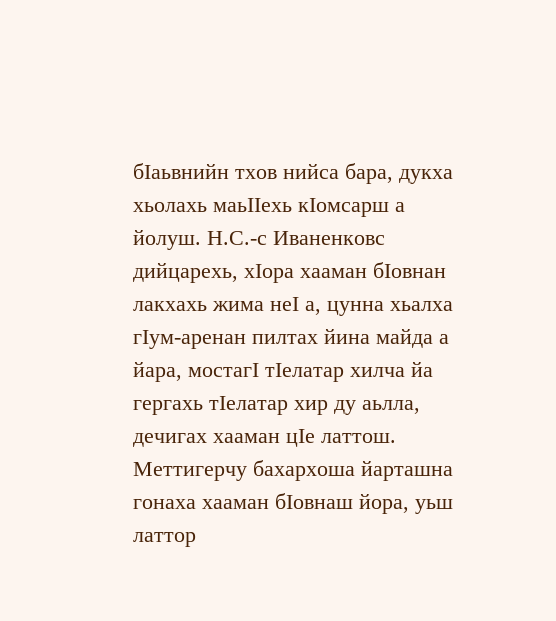бӀаьвнийн тхов нийса бара, дукха хьолахь маьӀӀехь кӀомсарш а йолуш. Н.С.-с Иваненковс дийцарехь, хӀора хааман бӀовнан лакхахь жима неӀ а, цунна хьалха гӀум-аренан пилтах йина майда а йара, мостагӀ тӀелатар хилча йа гергахь тӀелатар хир ду аьлла, дечигах хааман цӀе латтош. Меттигерчу бахархоша йарташна гонаха хааман бӀовнаш йора, уьш латтор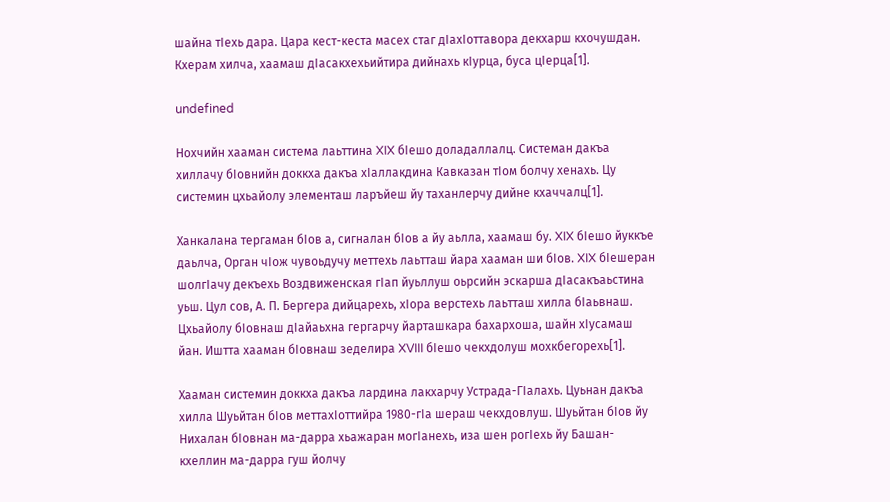шайна тӀехь дара. Цара кест-кеста масех стаг дӀахӀоттавора декхарш кхочушдан. Кхерам хилча, хаамаш дӀасакхехьийтира дийнахь кӀурца, буса цӀерца[1].

undefined

Нохчийн хааман система лаьттина XIX бӀешо доладаллалц. Системан дакъа хиллачу бӀовнийн доккха дакъа хӀаллакдина Кавказан тӀом болчу хенахь. Цу системин цхьайолу элементаш ларъйеш йу таханлерчу дийне кхаччалц[1].

Ханкалана тергаман бӀов а, сигналан бӀов а йу аьлла, хаамаш бу. XIX бӀешо йуккъе даьлча, Орган чІож чувоьдучу меттехь лаьтташ йара хааман ши бӀов. XIX бӀешеран шолгӀачу декъехь Воздвиженская гӀап йуьллуш оьрсийн эскарша дӀасакъаьстина уьш. Цул сов, А. П. Бергера дийцарехь, хӀора верстехь лаьтташ хилла бӀаьвнаш. Цхьайолу бӀовнаш дӀайаьхна гергарчу йарташкара бахархоша, шайн хӀусамаш йан. Иштта хааман бӀовнаш зеделира XVIII бӀешо чекхдолуш мохкбегорехь[1].

Хааман системин доккха дакъа лардина лакхарчу Устрада-ГӀалахь. Цуьнан дакъа хилла Шуьйтан бӀов меттахӀоттийра 1980-гӀа шераш чекхдовлуш. Шуьйтан бӀов йу Нихалан бӀовнан ма-дарра хьажаран могӀанехь, иза шен рогӀехь йу Башан-кхеллин ма-дарра гуш йолчу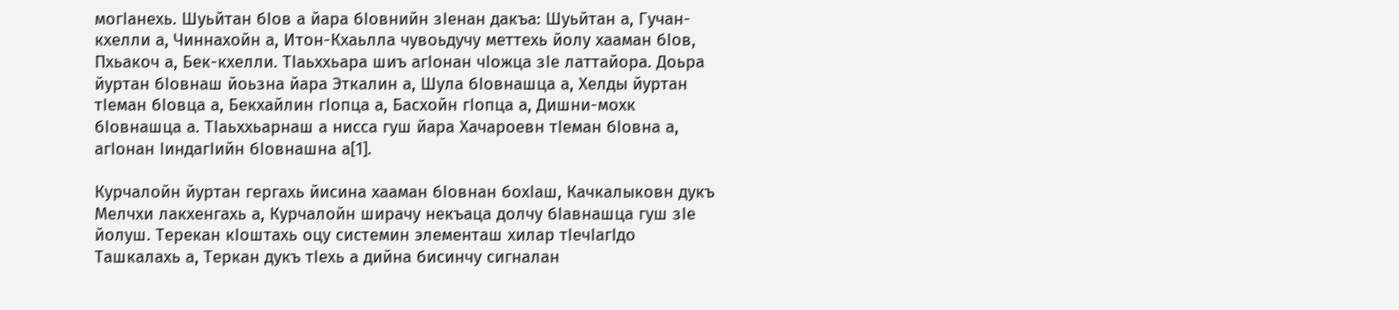могӀанехь. Шуьйтан бӀов а йара бӀовнийн зӀенан дакъа: Шуьйтан а, Гучан-кхелли а, Чиннахойн а, Итон-Кхаьлла чувоьдучу меттехь йолу хааман бӀов, Пхьакоч а, Бек-кхелли. ТӀаьххьара шиъ агӀонан чӀожца зӀе латтайора. Доьра йуртан бӀовнаш йоьзна йара Эткалин а, Шула бӀовнашца а, Хелды йуртан тӀеман бӀовца а, Бекхайлин гӀопца а, Басхойн гӀопца а, Дишни-мохк бӀовнашца а. ТӀаьххьарнаш а нисса гуш йара Хачароевн тӀеман бӀовна а, агӀонан ӀиндагӀийн бӀовнашна а[1].

Курчалойн йуртан гергахь йисина хааман бӀовнан бохӀаш, Качкалыковн дукъ Мелчхи лакхенгахь а, Курчалойн ширачу некъаца долчу бӀавнашца гуш зӀе йолуш. Терекан кӀоштахь оцу системин элементаш хилар тӀечӀагӀдо Ташкалахь а, Теркан дукъ тӀехь а дийна бисинчу сигналан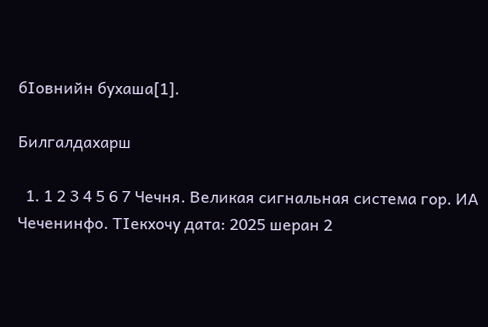бӀовнийн бухаша[1].

Билгалдахарш

  1. 1 2 3 4 5 6 7 Чечня. Великая сигнальная система гор. ИА Чеченинфо. ТӀекхочу дата: 2025 шеран 2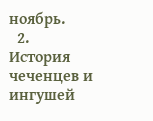ноябрь.
  2. История чеченцев и ингушей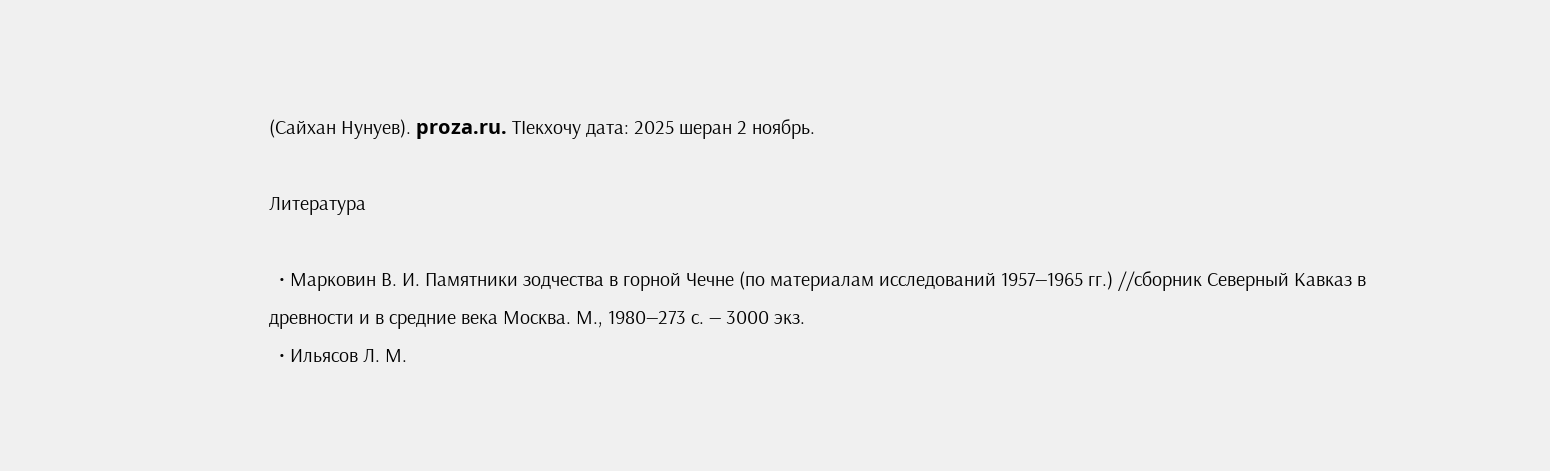(Сайхан Нунуев). proza.ru. ТӀекхочу дата: 2025 шеран 2 ноябрь.

Литература

  • Марковин В. И. Памятники зодчества в горной Чечне (по материалам исследований 1957—1965 гг.) //сборник Северный Кавказ в древности и в средние века Москва. М., 1980—273 с. — 3000 экз.
  • Ильясов Л. М.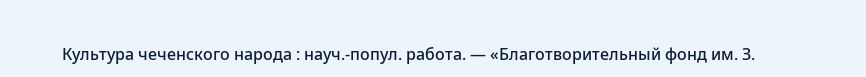Культура чеченского народа : науч.-попул. работа. — «Благотворительный фонд им. З.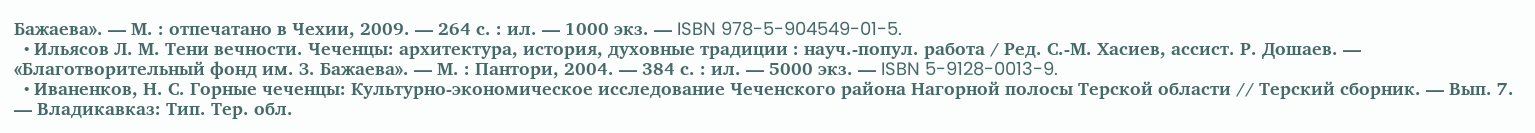Бажаева». — М. : отпечатано в Чехии, 2009. — 264 с. : ил. — 1000 экз. — ISBN 978-5-904549-01-5.
  • Ильясов Л. М. Тени вечности. Чеченцы: архитектура, история, духовные традиции : науч.-попул. работа / Ред. С.-М. Хасиев, ассист. Р. Дошаев. — «Благотворительный фонд им. З. Бажаева». — М. : Пантори, 2004. — 384 с. : ил. — 5000 экз. — ISBN 5-9128-0013-9.
  • Иваненков, Н. С. Горные чеченцы: Культурно-экономическое исследование Чеченского района Нагорной полосы Терской области // Терский сборник. — Вып. 7. — Владикавказ: Тип. Тер. обл.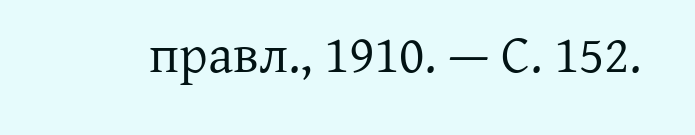правл., 1910. — С. 152.